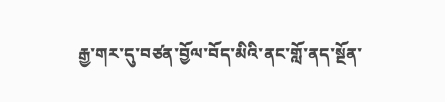རྒྱ་གར་དུ་བཙན་བྱོལ་བོད་མིའི་ནང་གློ་ནད་སྔོན་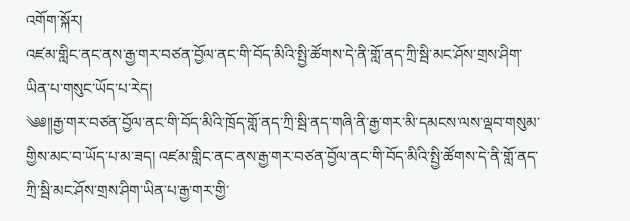འགོག་སྐོར།
འཛམ་གླིང་ནང་ནས་རྒྱ་གར་བཙན་བྱོལ་ནང་གི་བོད་མིའི་སྤྱི་ཚོགས་དེ་ནི་གློ་ནད་ཀྲི་སྦི་མང་ཤོས་གྲས་ཤིག་ཡིན་པ་གསུང་ཡོད་པ་རེད།
༄༅༎རྒྱ་གར་བཙན་བྱོལ་ནང་གི་བོད་མིའི་ཁྲོད་གློ་ནད་ཀྲི་སྦི་ནད་གཞི་ནི་རྒྱ་གར་མི་དམངས་ལས་ལྡབ་གསུམ་གྱིས་མང་བ་ཡོད་པ་མ་ཟད། འཛམ་གླིང་ནང་ནས་རྒྱ་གར་བཙན་བྱོལ་ནང་གི་བོད་མིའི་སྤྱི་ཚོགས་དེ་ནི་གློ་ནད་ཀྲི་སྦི་མང་ཤོས་གྲས་ཤིག་ཡིན་པ་རྒྱ་གར་གྱི་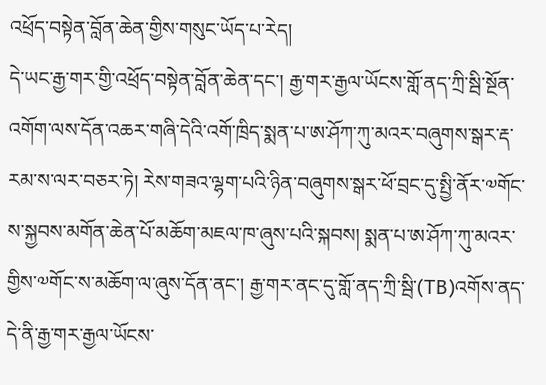འཕྲོད་བསྟེན་བློན་ཆེན་གྱིས་གསུང་ཡོད་པ་རེད།
དེ་ཡང་རྒྱ་གར་གྱི་འཕྲོད་བསྟེན་བློན་ཆེན་དང་། རྒྱ་གར་རྒྱལ་ཡོངས་གློ་ནད་ཀྲི་སྦི་སྔོན་འགོག་ལས་དོན་འཆར་གཞི་དེའི་འགོ་ཁྲིད་སྨན་པ་ཨ་ཤོཀ་ཀུ་མའར་བཞུགས་སྒར་རྡ་རམ་ས་ལར་བཅར་ཏེ། རེས་གཟའ་ལྷག་པའི་ཉིན་བཞུགས་སྒར་ཕོ་བྲང་དུ་སྤྱི་ནོར་༧གོང་ས་སྐྱབས་མགོན་ཆེན་པོ་མཆོག་མཇལ་ཁ་ཞུས་པའི་སྐབས། སྨན་པ་ཨ་ཤོཀ་ཀུ་མའར་གྱིས་༧གོང་ས་མཆོག་ལ་ཞུས་དོན་ནང་། རྒྱ་གར་ནང་དུ་གློ་ནད་ཀྲི་སྦི་(TB)འགོས་ནད་དེ་ནི་རྒྱ་གར་རྒྱལ་ཡོངས་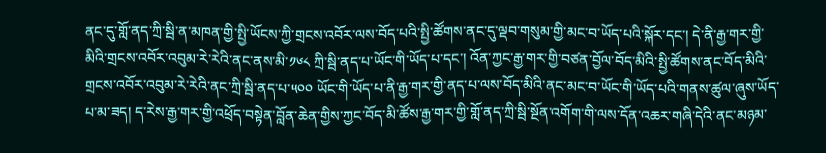ནང་དུ་གློ་ནད་ཀྲི་སྦི་ན་མཁན་གྱི་སྤྱི་ཡོངས་ཀྱི་གྲངས་འབོར་ལས་བོད་པའི་སྤྱི་ཚོགས་ནང་དུ་ལྡབ་གསུམ་གྱི་མང་བ་ཡོད་པའི་སྐོར་དང་། དེ་ནི་རྒྱ་གར་གྱི་མིའི་གྲངས་འབོར་འབུམ་རེ་རེའི་ནང་ནས་མི་༡༦༨ ཀྲི་སྦི་ནད་པ་ཡོང་གི་ཡོད་པ་དང་། འོན་ཀྱང་རྒྱ་གར་གྱི་བཙན་བྱོལ་བོད་མིའི་སྤྱི་ཚོགས་ནང་བོད་མིའི་གྲངས་འབོར་འབུམ་རེ་རེའི་ནང་ཀྲི་སྦི་ནད་པ་༥༠༠ ཡོང་གི་ཡོད་པ་ནི་རྒྱ་གར་གྱི་ནད་པ་ལས་བོད་མིའི་ནང་མང་བ་ཡོང་གི་ཡོད་པའི་གནས་ཚུལ་ཞུས་ཡོད་པ་མ་ཟད། ད་རེས་རྒྱ་གར་གྱི་འཕྲོད་བསྟེན་བློན་ཆེན་གྱིས་ཀྱང་བོད་མི་ཚོས་རྒྱ་གར་གྱི་གློ་ནད་ཀྲི་སྦི་སྔོན་འགོག་གི་ལས་དོན་འཆར་གཞི་དེའི་ནང་མཉམ་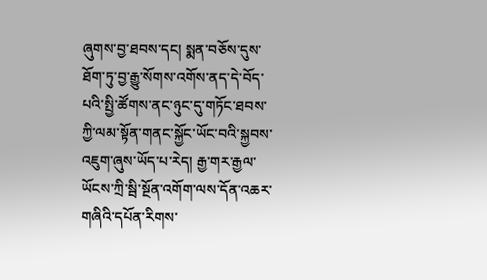ཞུགས་བྱ་ཐབས་དང། སྨན་བཅོས་དུས་ཐོག་ཏུ་བྱ་རྒྱུ་སོགས་འགོས་ནད་དེ་བོད་པའི་སྤྱི་ཚོགས་ནང་ཉུང་དུ་གཏོང་ཐབས་ཀྱི་ལམ་སྟོན་གནང་སྐྱོང་ཡོང་བའི་སྐྱབས་འཇུག་ཞུས་ཡོད་པ་རེད། རྒྱ་གར་རྒྱལ་ཡོངས་ཀྲི་སྦི་སྔོན་འགོག་ལས་དོན་འཆར་གཞིའི་དཔོན་རིགས་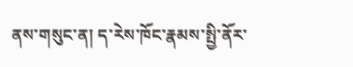ནས་གསུང་ན། ད་རེས་ཁོང་རྣམས་སྤྱི་ནོར་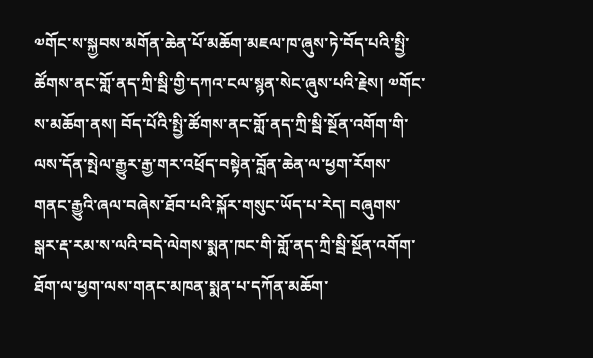༧གོང་ས་སྐྱབས་མགོན་ཆེན་པོ་མཆོག་མཇལ་ཁ་ཞུས་ཏེ་བོད་པའི་སྤྱི་ཚོགས་ནང་གློ་ནད་ཀྲི་སྦི་གྱི་དཀའ་ངལ་སྙན་སེང་ཞུས་པའི་རྗེས། ༧གོང་ས་མཆོག་ནས། བོད་པོའི་སྤྱི་ཚོགས་ནང་གློ་ནད་ཀྲི་སྦི་སྔོན་འགོག་གི་ལས་དོན་སྤེལ་རྒྱུར་རྒྱ་གར་འཕྲོད་བསྟེན་བློན་ཆེན་ལ་ཕྱག་རོགས་གནང་རྒྱུའི་ཞལ་བཞེས་ཐོབ་པའི་སྐོར་གསུང་ཡོད་པ་རེད། བཞུགས་སྒར་རྡ་རམ་ས་ལའི་བདེ་ལེགས་སྨན་ཁང་གི་གློ་ནད་ཀྲི་སྦི་སྔོན་འགོག་ཐོག་ལ་ཕྱག་ལས་གནང་མཁན་སྨན་པ་དཀོན་མཆོག་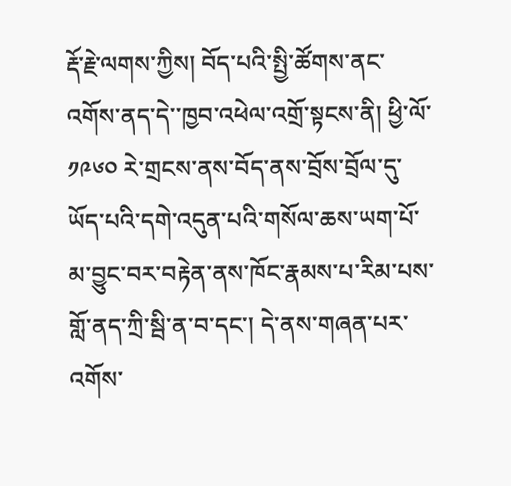རྡོ་རྗེ་ལགས་ཀྱིས། བོད་པའི་སྤྱི་ཚོགས་ནང་འགོས་ནད་དེ་་ཁྱབ་འཕེལ་འགྲོ་སྟངས་ནི། ཕྱི་ལོ་༡༩༦༠ རེ་གྲངས་ནས་བོད་ནས་བྲོས་བྲོལ་དུ་ཡོད་པའི་དགེ་འདུན་པའི་གསོལ་ཆས་ཡག་པོ་མ་བྱུང་བར་བརྟེན་ནས་ཁོང་རྣམས་པ་རིམ་པས་གློ་ནད་ཀྲི་སྦི་ན་བ་དང་། དེ་ནས་གཞན་པར་འགོས་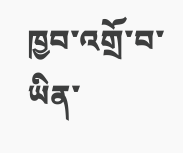ཁྱབ་འགྲོ་བ་ཡིན་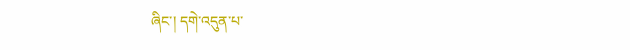ཞིང་། དགེ་འདུན་པ་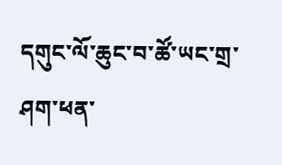དགུང་ལོ་ཆུང་བ་ཚོ་ཡང་གྲ་ཤག་ཕན་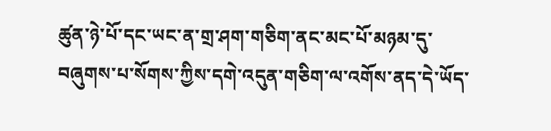ཚུན་ཉེ་པོ་དང་ཡང་ན་གྲ་ཤག་གཅིག་ནང་མང་པོ་མཉམ་དུ་བཞུགས་པ་སོགས་ཀྱིས་དགེ་འདུན་གཅིག་ལ་འགོས་ནད་དེ་ཡོད་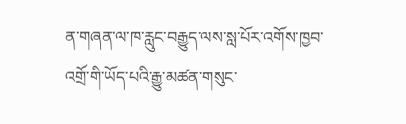ན་གཞན་ལ་ཁ་རླུང་བརྒྱུད་ལས་སླ་པོར་འགོས་ཁྱབ་འགྲོ་གི་ཡོད་པའི་རྒྱུ་མཚན་གསུང་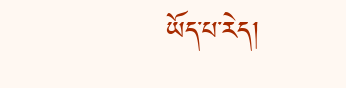ཡོད་པ་རེད།